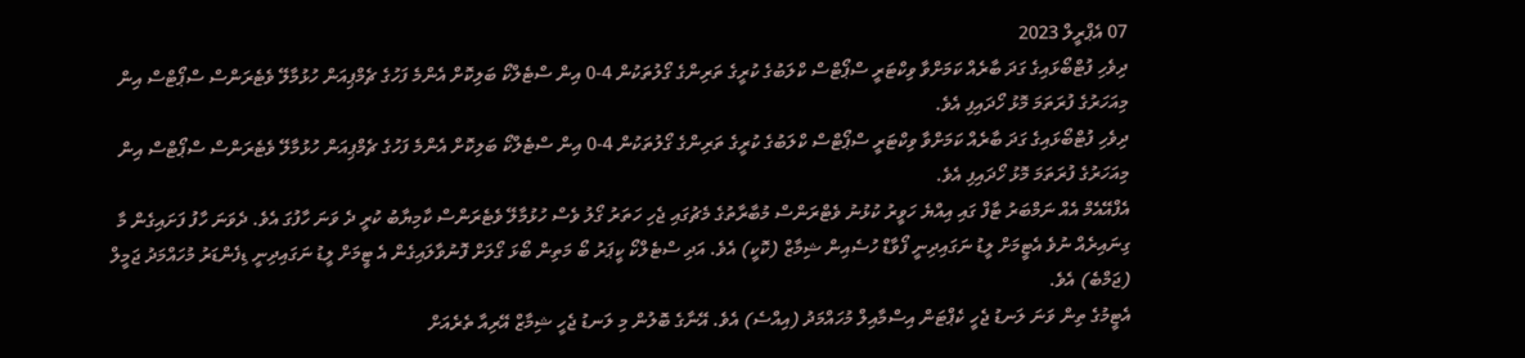07 އެޕްރީލް 2023
ދިވެހި ފުޓްބޯޅައިގެ ގަދަ ބާރެއް ކަމަށްވާ ވިކްޓަރީ ސްޕޯޓްސް ކްލަބުގެ ކުރީގެ ތަރިންގެ ގޯލުތަކުން 4-0 އިން ސްޓެލްކޯ ބަލިކޮށް އެންމެ ފަހުގެ ޗެމްޕިއަން ހުޅުމާލޭ ވެޓެރަންސް ސްޕޯޓްސް އިން މިއަހަރުގެ ފުރަތަމަ މޮޅު ހޯދައިފި އެވެ.
ދިވެހި ފުޓްބޯޅައިގެ ގަދަ ބާރެއް ކަމަށްވާ ވިކްޓަރީ ސްޕޯޓްސް ކްލަބުގެ ކުރީގެ ތަރިންގެ ގޯލުތަކުން 4-0 އިން ސްޓެލްކޯ ބަލިކޮށް އެންމެ ފަހުގެ ޗެމްޕިއަން ހުޅުމާލޭ ވެޓެރަންސް ސްޕޯޓްސް އިން މިއަހަރުގެ ފުރަތަމަ މޮޅު ހޯދައިފި އެވެ.
އެފްއޭއެމް އެއް ނަމްބަރު ޓާފް ގައި އިއްޔެ ހަވީރު ކުޅުނު ވެޓްރަންސް މުބާރާތުގެ މެޗުގައި ޖެހި ހަތަރު ގޯލު ވެސް ހުޅުމާލޭ ވެޓެރަންސް ކާމިޔާބު ކުރީ ދެ ވަނަ ހާފުގަ އެވެ. ދެވަނަ ހާފު ފަށައިގެން މާ ގިނައިރެއް ނުވެ އެޓީމަށް ލީޑު ނަގައިދިނީ ފޯވާޑް ހުސެއިން ޝިމާޒް (ކޮކީ) އެވެ. އަދި ސްޓެލްކޯ ކީޕަރު ބޯ މަތިން ބޯޅަ ގޯލަށް ފޮނުވާލައިގެން އެ ޓީމަށް ލީޑު ނަގައިދިނީ ޑިފެންޑަރު މުހައްމަދު ޖަމީލް (ޖަމްބެ) އެވެ.
އެޓީމުގެ ތިން ވަނަ ލަނޑު ޖެހީ ކެޕްޓަން އިސްމާއިލް މުހައްމަދު (އިއްސެ) އެވެ. އޭނާގެ ބޮލުން މި ލަނޑު ޖެހީ ޝިމާޒް އޭރިއާ ތެރެއަށް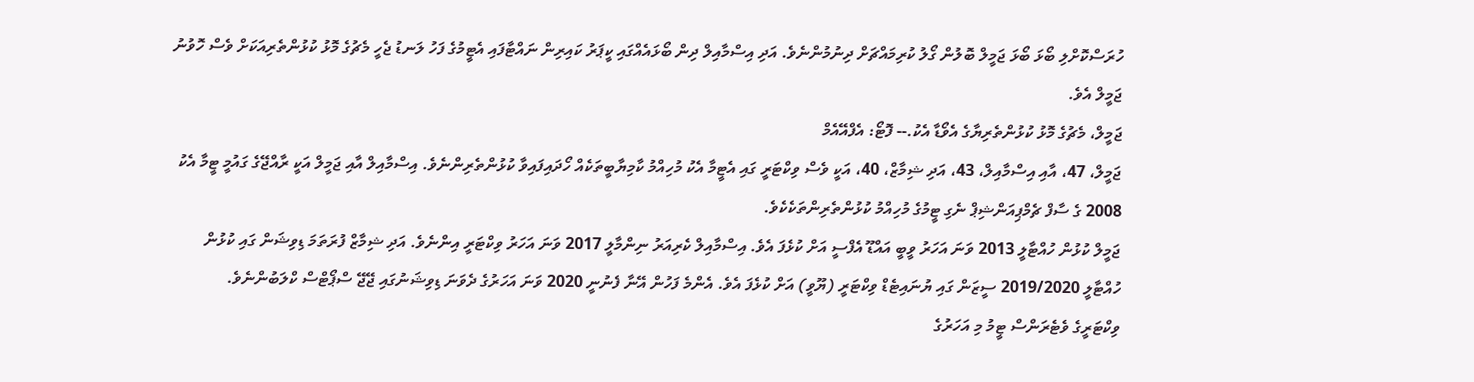ހުރަސްކޮށްލި ބޯޅަ ބޯޅަ ޖަމީލް ބޮލުން ގޯލު ކުރިމައްޗަށް ދިނުމުންނެވެ. އަދި އިސްމާއިލް ދިން ބޯޅައެއްގައި ކީޕަރު ކައިރިން ނައްޓާފައި އެޓީމުގެ ފަހު ލަނޑު ޖެހީ މެޗުގެ މޮޅު ކުޅުންތެރިއަކަށް ވެސް ހޮވުނު ޖަމީލް އެވެ.
ޖަމީލް، މެޗުގެ މޮޅު ކުޅުންތެރިޔާގެ އެވޯޑާ އެކު.-- ފޮޓޯ: އެފްއޭއެމް
ޖަމީލް، 47، އާއި އިސްމާއިލް، 43، އަދި ޝިމާޒް، 40، އަކީ ވެސް ވިކްޓަރީ ގައި އެޓީމާ އެކު މުހިއްމު ކާމިޔާބީތަކެއް ހޯދައިފައިވާ ކުޅުންތެރިންނެވެ. އިސްމާއިލް އާއި ޖަމީލް އަކީ ރާއްޖޭގެ ގައުމީ ޓީމާ އެކު 2008 ގެ ސާފް ޗެމްޕިއަންޝިޕް ނެގި ޓީމުގެ މުހިއްމު ކުޅުންތެރިންތަކެކެވެ.
ޖަމީލް ކުޅުން ހުއްޓާލީ 2013 ވަނަ އަހަރު ވީބީ އައްޑޫ އެފްސީ އަށް ކުޅެފަ އެވެ. އިސްމާއިލް ކެރިއަރު ނިންމާލީ 2017 ވަނަ އަހަރު ވިކްޓަރީ އިންނެވެ. އަދި ޝިމާޒް ފުރަތަމަ ޑިވިޝަން ގައި ކުޅުން ހުއްޓާލީ 2019/2020 ސީޒަން ގައި ޔުނައިޓެޑް ވިކްޓަރީ (ޔޫވީ) އަށް ކުޅެފަ އެވެ. އެންމެ ފަހުން އޭނާ ފެނުނީ 2020 ވަނަ އަހަރުގެ ދެވަނަ ޑިވިޝަނުގައި ޖޭޖޭ ސްޕޯޓްސް ކްލަބުންނެވެ.
ވިކްޓަރީގެ ވެޓެރަންސް ޓީމު މި އަހަރުގެ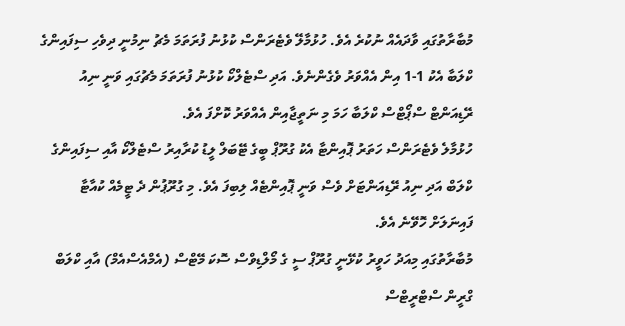މުބާރާތުގައި ވާދައެއް ނުކުރެ އެވެ. ހުޅުމާލޭ ވެޓެރަންސް ކުޅުނު ފުރަތަމަ މެޗު ނިމުނީ ދިވެހި ސިފައިންގެ ކްލަބާ އެކު 1-1 އިން އެއްވަރު ވެގެންނެވެ. އަދި ސްޓެލްކޯ ކުޅުނު ފުރަތަމަ މެޗުގައި ވަނީ ނިއު ރޭޑިއަންޓް ސްޕޯޓްސް ކްލަބާ ހަމަ މި ނަތީޖާއިން އެއްވަރު ކޮށްފަ އެވެ.
ހުޅުމާލެ ވެޓެރަންސް ހަތަރު ޕޮއިންޓާ އެކު ގުރޫޕް ބީގެ ޓޭބަލް ލީޑު ކުރާއިރު ސްޓެލްކޯ އާއި ސިފައިންގެ ކްލަބް އަދި ނިއު ރޭޑިއަންޓަށް ވެސް ވަނީ ޕޮއިންޓެއް ލިބިފަ އެވެ. މި ގުރޫޕުން ދެ ޓީމެއް ކުއާޓާ ފައިނަލަށް ހޮވޭނެ އެވެ.
މުބާރާތުގައި މިއަދު ހަވީރު ކުޅޭނީ ގުރޫޕް ސީ ގެ މޯލްޑިވްސް ސޮކަ މޭޓްސް (އެމްއެސްއެމް) އާއި ކްލަބް ގްރީން ސްޓްރީޓްސް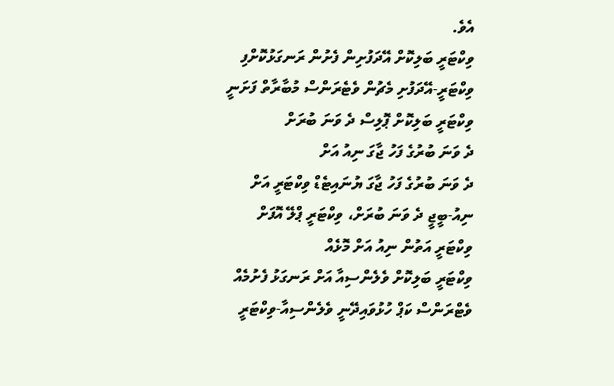އެވެ.
ވިކްޓަރީ ބަލިކޮށް އޭދަފުށިން ފެށުން ރަނގަޅުކޮށްފި
ވިކްޓަރީ-އޭދަފުށި މެޗުން ވެޓެރަންސް މުބާރާތް ފަށަނީ
ވިކްޓަރީ ބަލިކޮށް ޕޮލިސް ދެ ވަނަ ބުރަށް
ދެ ވަނަ ބުރުގެ ފަހު ޖާގަ ނިއު އަށް
ދެ ވަނަ ބުރުގެ ފަހު ޖާގަ ޔުނައިޓެޑް ވިކްޓަރީ އަށް
ނިއު-ބީޖީ ދެ ވަނަ ބުރަށް، ވިކްޓަރީ ޕްލޭ އޮފަށް
ވިކްޓަރީ އަތުން ނިއު އަށް މޮޅެއް
ވިކްޓަރީ ބަލިކޮށް ވެލެންސިއާ އަށް ރަނގަޅު ފެށުމެއް
ވެޓްރަންސް ކަޕް ހުޅުވައިދޭނީ ވެލެންސިއާ-ވިކްޓަރީ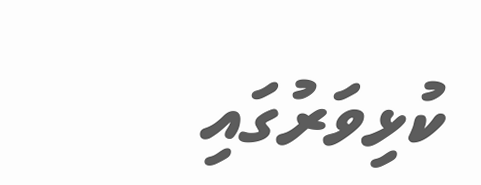ކުޅިވަރުގައި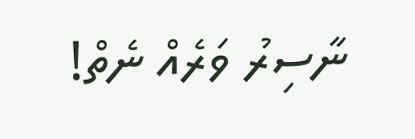ނާސިރު ވަރެއް ނެތް!